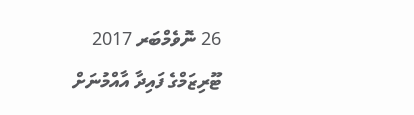26 ނޮވެމްބަރ 2017
ޓޫރިޒަމްގެ ފައިދާ އާއްމުނަށް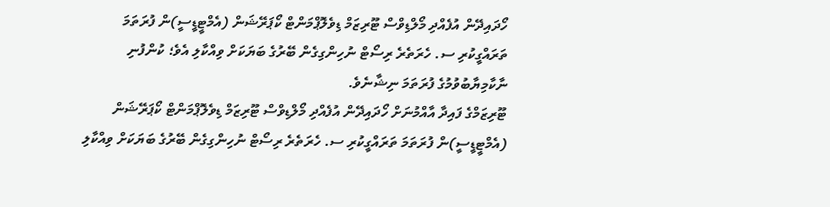ހޯދައިދޭން އުފެއްދި މޯލްޑިވްސް ޓޫރިޒަމް ޑިވެލޮޕްމަންޓް ކޯޕަރޭޝަން (އެމްޓީޑީސީ)ން ފުރަތަމަ ތަރައްގީކުރި ސ. ހެރަތެރެ ރިސޯޓް ނުހިންގިގެން ބޭރުގެ ބަޔަކަށް ވިއްކާލި އެވެ؛ ކުންފުނި ނާކާމިޔާބުވުމުގެ ފުރަތަމަ ނިޝާނެވެ.
ޓޫރިޒަމްގެ ފައިދާ އާއްމުނަށް ހޯދައިދޭން އުފެއްދި މޯލްޑިވްސް ޓޫރިޒަމް ޑިވެލޮޕްމަންޓް ކޯޕަރޭޝަން (އެމްޓީޑީސީ)ން ފުރަތަމަ ތަރައްގީކުރި ސ. ހެރަތެރެ ރިސޯޓް ނުހިންގިގެން ބޭރުގެ ބަޔަކަށް ވިއްކާލި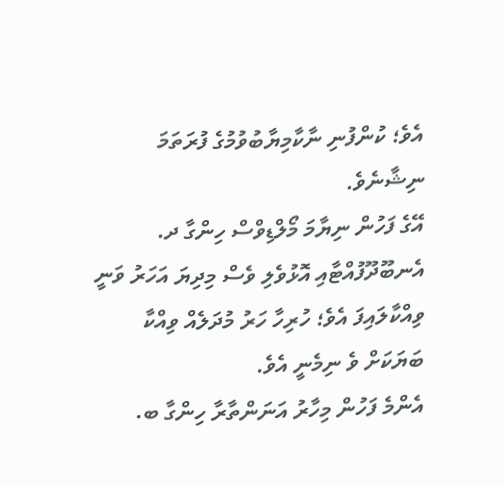އެވެ؛ ކުންފުނި ނާކާމިޔާބުވުމުގެ ފުރަތަމަ ނިޝާނެވެ.
އޭގެ ފަހުން ނިޔާމަ މޯލްޑިވްސް ހިންގާ ދ. އެނބޫދޫފުއްޓާއި އޮޅުވެލި ވެސް މިދިޔަ އަހަރު ވަނީ ވިއްކާލައިފަ އެވެ؛ ހުރިހާ ހަރު މުދަލެއް ވިއްކާ ބަޔަކަށް ވެ ނިމެނީ އެވެ.
އެންމެ ފަހުން މިހާރު އަނަންތާރާ ހިންގާ ބ.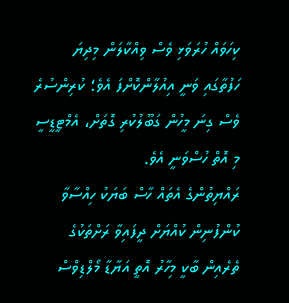ކިހަވައް ހުރަވަޅި ވެސް ވިއްކާލަން މިދިޔަ ހަފުތާގައި ވަނީ އިއުލާންކޮށްފަ އެވެ؛ ކުރިންސުރެ ވެސް ގިނަ މީހުން ގަބޫލުކުރި ގޮތަށް، އެމްޓީޑީސީ މި އޮތް ހުސްވަނީ އެވެ.
ރައްޔިތުންގެ އެތައް ހާސް ބަޔަކު ހިއްސާވާ ކުންފުނިން ކުއްޔަށް ދީފައިވާ ރަށްތަކުގެ ތެރެއިން ބާކީ މިހާރު އޮތީ އަޔާޑާ މޯލްޑިވްސް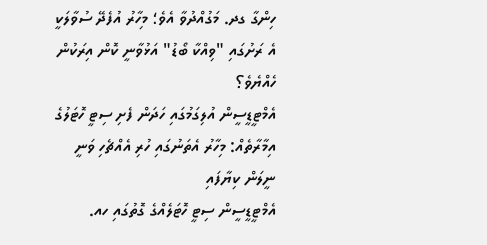ހިންގާ ގދ. މަގުއްދުވާ އެވެ؛ މިހާރު އުފެދޭ ސުވާލަކީ އެ ރަށުގައި "ވިއްކާ ބޯޑު" އަޅުވާނީ ކޮން އިރަކުން ހެއްޔެވެ؟
އެމްޓީޑީސީން އުލިގަމުގައި ހަދަން ފެށި ސިޓީ ހޮޓަލުގެ އިމާރާތެއް: މިހާރު އެތަނުގައި ހުރި އެއްޗެހި ވަނީ ނީލަން ކިޔާފައި
އެމްޓީޑީސީން ސިޓީ ހޮޓަލެއްގެ ގޮތުގައި ހއ.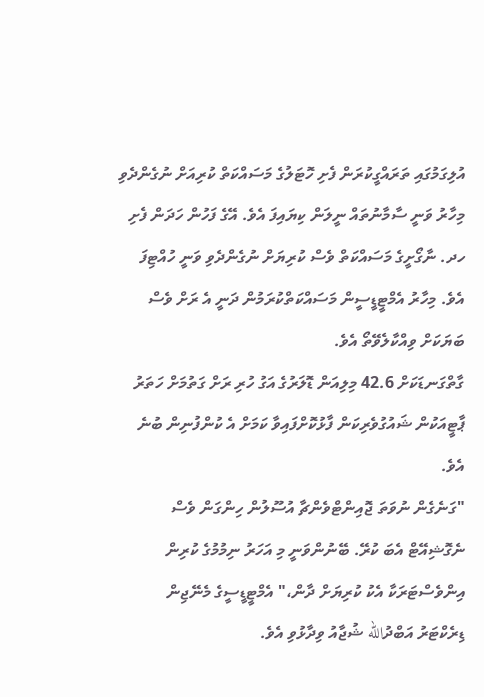އުލިގަމުގައި ތަރައްގީކުރަން ފެށި ހޮޓަލުގެ މަސައްކަތް ކުރިއަށް ނުގެންދެވި މިހާރު ވަނީ ސާމާނުތައް ނީލަން ކިޔައިފަ އެވެ. އޭގެ ފަހުން ހަދަން ފެށި ހދ. ނާގޯށީގެ މަސައްކަތް ވެސް ކުރިޔަށް ނުގެންދެވި ވަނީ ހުއްޓިފަ އެވެ. މިހާރު އެމްޓީޑީސީން މަސައްކަތްކުރަމުން ދަނީ އެ ރަށް ވެސް ބަޔަކަށް ވިއްކާލެވޭތޯ އެވެ.
ގާތްގަނޑަކަށް 42.6 މިލިއަން ޑޮލަރުގެ އަގު ހުރި ރަށް ގަތުމަށް ހަތަރު ޕާޓީއަކުން ޝައުގުވެރިކަން ފާޅުކޮށްފައިވާ ކަމަށް އެ ކުންފުނިން ބުނެ އެވެ.
"ގަނެގެން ނުވަތަ ޖޮއިންޓްވެންޗާ އުސޫލުން ހިންގަން ވެސް ނެގޮޝިއޭޓް އެބަ ކުރޭ. ބޭނުންވަނީ މި އަހަރު ނިމުމުގެ ކުރިން އިންވެސްޓަރަކާ އެކު ކުރިޔަށް ދާން،" އެމްޓީޑީސީގެ މެނޭޖިން ޑިރެކްޓަރު އަބްދުالله ޝުޖާއު ވިދާޅުވި އެވެ.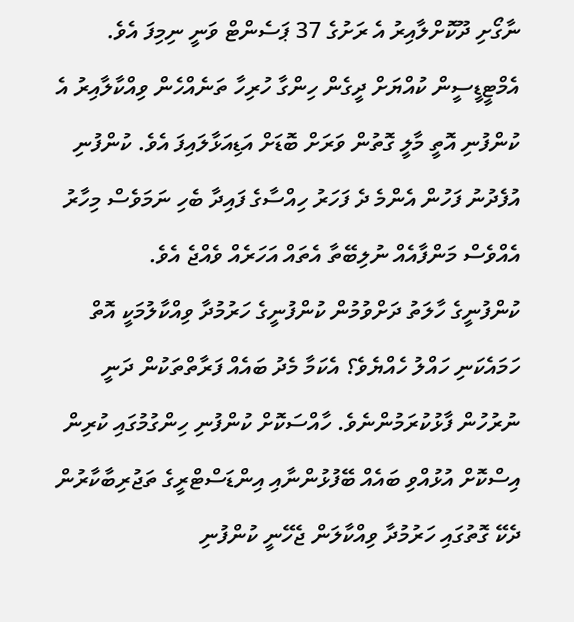ނާގޯށި ދޫކޮށްލާއިރު އެ ރަށުގެ 37 ޕަސެންޓް ވަނީ ނިމިފަ އެވެ.
އެމްޓީޑީސީން ކުއްޔަށް ދީގެން ހިންގާ ހުރިހާ ތަނެއްހެން ވިއްކާލާއިރު އެ ކުންފުނި އޮތީ މާލީ ގޮތުން ވަރަށް ބޮޑަށް އަޑިއަޅާލައިފަ އެވެ. ކުންފުނި އުފެދުނު ފަހުން އެންމެ ދެ ފަހަރު ހިއްސާގެ ފައިދާ ބެހި ނަމަވެސް މިހާރު އެއްވެސް މަންފާއެއް ނުލިބޭތާ އެތައް އަހަރެއް ވެއްޖެ އެވެ.
ކުންފުނީގެ ހާލަތު ދަށްވުމުން ކުންފުނީގެ ހަރުމުދާ ވިއްކާލުމަކީ އޮތް ހަމައެކަނި ހައްލު ހެއްޔެވެ؟ އެކަމާ މެދު ބައެއް ފަރާތްތަކުން ދަނީ ނުރުހުން ފާޅުކުރަމުންނެވެ. ހާއްސަކޮށް ކުންފުނި ހިންގުމުގައި ކުރިން އިސްކޮށް އުޅުއްވި ބައެއް ބޭފުޅުންނާއި އިންޑަސްޓްރީގެ ތަޖުރިބާކާރުން ދެކޭ ގޮތުގައި ހަރުމުދާ ވިއްކާލަން ޖެހޭނީ ކުންފުނި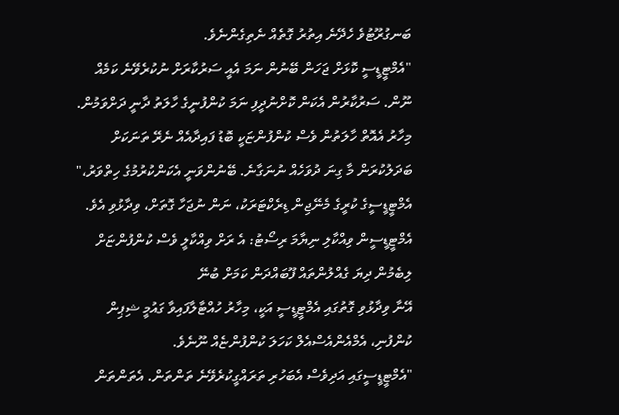ބަނގުރޫޓުވެ ހެދޭނެ އިތުރު ގޮތެއް ނެތިގެންނެވެ.
"އެމްޓީޑީސީ ކޮޅަށް ޖަހަން ބޭނުން ނަމަ އެއީ ސަރުކާރަށް ނުކުރެވޭނެ ކަމެއް ނޫން. ސަރުކާރުން އެކަން ކޮށްނުދީފި ނަމަ ކުންފުނީގެ ހާލަތު ދާނީ ދަށްވަމުން. މިހާރު އެއޮތް ހާލަތުން ވެސް ކުންފުންޏަކީ ބޮޑު ފައިދާއެއް ނެރޭ ތަނަކަށް ބަދަލުކުރަން މާ ގިނަ ދުވަހެއް ނުނަގާނެ. ބޭނުންވަނީ އެކަންކުރުމުގެ ހިތްވަރު،" އެމްޓީޑީސީގެ ކުރީގެ މެނޭޖިން ޑިރެކްޓަރަކު، ނަން ނުޖަހާ ގޮތަށް، ވިދާޅުވި އެވެ.
އެމްޓީޑީސީން ވިއްކާލި ނިޔާމަ ރިސޯޓު: އެ ރަށް ވިއްކާލީ ވެސް ކުންފުންޏަށް ލިބެމުން ދިޔަ ގެއްލުންތައް ފޫބައްދަން ކަމަށް ބުނޭ
އޭނާ ވިދާޅުވި ގޮތުގައި އެމްޓީޑީސީ އަކީ، މިހާރު ހުއްޓާލާފައިވާ ގައުމީ ޝިޕިން ކުންފުނި، އެމްއެންއެސްއެލް ކަހަލަ ކުންފުންޏެއް ނޫނެވެ.
"އެމްޓީޑީސީގައި އަދިވެސް އެބަހުރި ތަރައްގީކުރެވޭނެ ތަންތަން. އެތަންތަން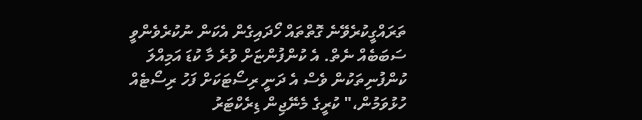ތަރައްގީކުރެވޭނެ ގޮތްތައް ހޯދައިގެން އެކަން ނުކުރެވެންވީ ސަބަބެއް ނެތް. އެ ކުންފުންޏަށް ވުރެ މާ ކުޑަ އަމިއްލަ ކުންފުނިތަކުން ވެސް އެ ދަނީ ރިސޯޓަކަށް ފަހު ރިސޯޓެއް ހުޅުވަމުން،" ކުރީގެ މެނޭޖިން ޑިރެކްޓަރު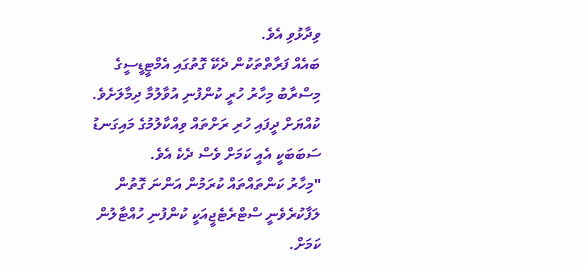ވިދާޅުވި އެވެ.
ބައެއް ފަރާތްތަކުން ދެކޭ ގޮތުގައި އެމްޓީޑީސީގެ މިސްރާބު މިހާރު ހުރީ ކުންފުނި އުވާލުމާ ދިމާލަށެވެ. ކުއްޔަށް ދީފައި ހުރި ރަށްތައް ވިއްކާލުމުގެ މައިގަނޑު ސަބަބަކީ އެއީ ކަމަށް ވެސް ދެކެ އެވެ.
"މިހާރު ކަންތައްތައް ކުރަމުން އަންނަ ގޮތުން ލަފާކުރެވެނީ ސްޓްރެޓެޖީއަކީ ކުންފުނި ހުއްޓާލުން ކަމަށް.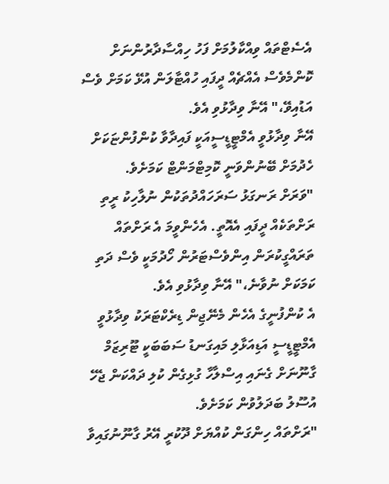އެސެޓްތައް ވިއްކާލުމަށް ފަހު ހިއްސާދާރުންނަށް ކޮންމެވެސް އެއްޗެއް ދީފައި ހުއްޓާލަން އުޅޭ ކަމަށް ވެސް އަޑުއިވޭ،" އޭނާ ވިދާޅުވި އެވެ.
އޭނާ ވިދާޅުވީ އެމްޓީޑީސީއަކީ ފައިދާވާ ކުންފުންޏަކަށް ހެދުމަށް ބޭނުންވަނީ ކޮމިޓްމަންޓް ކަމަށެވެ.
"ވަރަށް ރަނގަޅު ސަރަހައްދުތަކުން ނުލާހިކު ރީތި ރަށްތަކެއް ދީފައި އެއޮތީ. އެހެންވީމަ އެ ރަށްތައް ތަރައްގީކުރަން އިންވެސްޓަރުން ހޯދުމަކީ ވެސް ދަތި ކަމަކަށް ނުވާނެ،" އޭނާ ވިދާޅުވި އެވެ.
އެ ކުންފުނީގެ އެހެން މެނޭޖިން ޑިރެކްޓަރަކު ވިދާޅުވީ އެމްޓީޑީސީ އަޑިއަޅާލި މައިގަނޑު ސަބަބަކީ ޓޫރިޒަމް ގާނޫނަށް ގެނައި އިސްލާހާ ގުޅިގެން ކުލި ދައްކަން ޖެހޭ އުސޫލު ބަދަލުވުން ކަމަށެވެ.
"ރަށްތައް ހިންގަން ކުއްޔަށް ދޫކުރީ އޭރު ގާނޫނުގައިވާ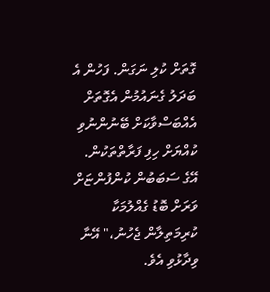ގޮތަށް ކުލި ނަގަން. ފަހުން އެ ބަދަލު ގެނައުމުން އެގޮތަށް އެއްބަސްވާކަށް ބޭނުންނުވި ކުއްޔަށް ހިފި ފަރާތްތަކުން. އޭގެ ސަބަބުން ކުންފުންޏަށް ވަރަށް ބޮޑު ގެއްލުމަކާ ކުރިމަތިލާން ޖެހުނު،" އޭނާ ވިދާޅުވި އެވެ.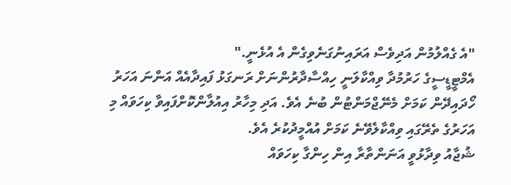"އެ ގެއްލުމުން އަދިވެސް އަރައިނުގަނެވިގެން އެ އުޅެނީ."
އެމްޓީޑީސީގެ ހަރުމުދާ ވިއްކާލަނީ ހިއްސާދާރުންނަށް ރަނގަޅު ފައިދާއެއް އަންނަ އަހަރު ހޯދައިދޭން ކަމަށް މެނޭޖްމަންޓުން ބުނެ އެވެ. އަދި މިހާރު އިއުލާންކޮށްފައިވާ ކިހަވައް މި އަހަރުގެ ތެރޭގައި ވިއްކާލެވޭނެ ކަމަށް އުއްމީދުކުރެ އެވެ.
ޝުޖާއު ވިދާޅުވީ އަނަންތާރާ އިން ހިންގާ ކިހަވައް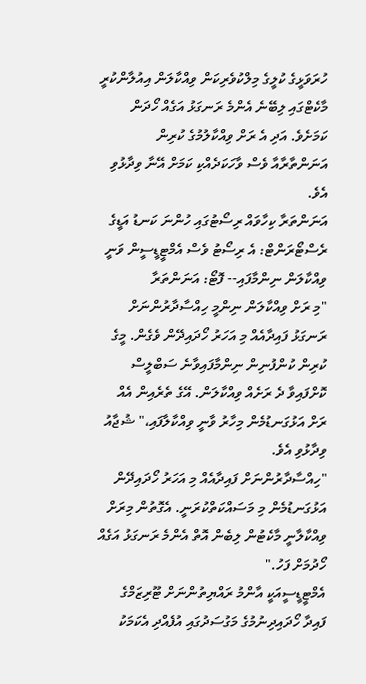ހުރަވަޅީގެ ކުލީގެ މިލްކުވެރިކަން ވިއްކާލަން އިއުލާންކުރީ މާކެޓްގައި ލިބޭނެ އެންމެ ރަނގަޅު އަގެއް ހޯދަން ކަމަށެވެ. އަދި އެ ރަށް ވިއްކާލުމުގެ ކުރިން އަނަންތާރާއާ ވެސް ވާހަކަދެއްކި ކަމަށް އޭނާ ވިދާޅުވި އެވެ.
އަނަންތަރާ ކިހާވައް ރިސޯޓުގައި ހުންނަ ކަނޑު އަޑީގެ ރެސްޓޯރަންޓް: އެ ރިސޯޓު ވެސް އެމްޓީޑީސީން ވަނީ ވިއްކާލަން ނިންމާފައި-- ފޮޓޯ: އަނަންތަރާ
"މި ރަށް ވިއްކާލަން ނިންމީ ހިއްސާދާރުންނަށް ރަނގަޅު ފައިދާއެއް މި އަހަރު ހޯދައިދޭން ވެގެން. މީގެ ކުރިން ކުންފުނިން ނިންމާފައިވާނެ ސަބްލީސް ކޮށްފައިވާ ދެ ރަށެއް ވިއްކާލަން. އޭގެ ތެރެއިން އެއް ރަށް އަޅުގަނޑުމެން މިހާރު ވާނީ ވިއްކާލާފައި،" ޝުޖާއު ވިދާޅުވި އެވެ.
"ހިއްސާދާރުންނަށް ފައިދާއެއް މި އަހަރު ހޯދައިދޭން އަޅުގަނޑުމެން މި މަސައްކަތްކުރަނީ. އެގޮތުން މިރަށް ވިއްކާލާނީ މާކެޓުން ލިބެން އޮތް އެންމެ ރަނގަޅު އަގެއް ހޯދުމަށް ފަހު."
އެމްޓީޑީސީއަކީ އާންމު ރައްޔިތުންނަށް ޓޫރިޒަމްގެ ފައިދާ ހޯދައިދިނުމުގެ މަގުސަދުގައި އުފެއްދި އެކަމަކު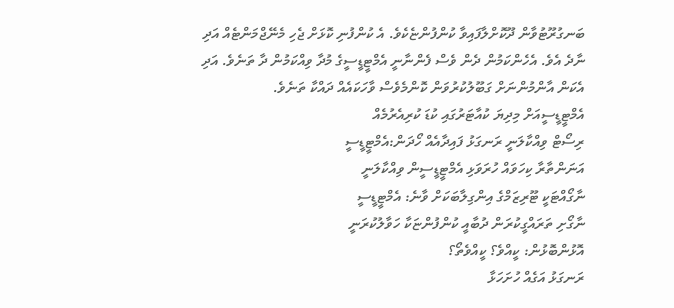ބަނގުރޫޓުވާން ދޫކޮށްލާފައިވާ ކުންފުންޏެކެވެ. އެ ކުންފުނި ކޮޅަށް ޖެހި މެނޭޖްމަންޓެއް އަދި ނާދެ އެވެ. އެހެންކަމުން ދެން ވެސް ފެންނާނީ އެމްޓީޑީސީގެ މުދާ ވިއްކަމުން ދާ ތަނެވެ. އަދި އެކަން އާންމުންނަށް ގަބޫލުކުރުވަން ކޮންމެވެސް ވާހަކައެއް ދައްކާ ތަނެވެ.
އެމްޓީޑީސީއަށް މިދިޔަ ކުއާޓަރުގައި ކުޑަ ކުރިއެރުމެއް
ރިސޯޓް ވިއްކާލަނީ ރަނގަޅު ފައިދާއެއް ހޯދަން:އެމްޓީޑީސީ
އަނަންތާރާ ކިހަވައް ހުރަވަޅި އެމްޓީޑީސީން ވިއްކާލަނީ
ނާގޯއްޓަކީ ޓޫރިޒަމްގެ އިންގިލާބަކަށް ވާނެ: އެމްޓީޑީސީ
ނާގޯށި ތަރައްގީކުރަން ދުބާއީ ކުންފުންޏަކާ ހަވާލުކުރަނީ
އޮޅުންބޮޅުން: ކީއްވެ؟ ކީއްވެތޯ؟
ރަނގަޅު އަގެއް ހުށަހަޅާ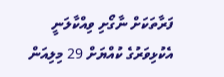ފަރާތަކަށް ނާގޯށި ވިއްކާލަނީ
އެކުޅިވަރުގެ ކުއްޔަށް 29 މިލިއަން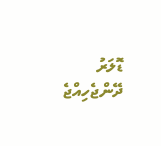ޑޮލަރު ދޭންޖެހިއްޖެ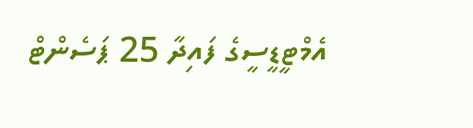އެމްޓީޑީސީގެ ފައިދާ 25 ޕަސެންޓް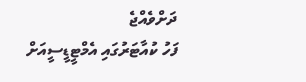ދަށްވެއްޖެ
ފަހު ކުއާޓަރުގައި އެމްޓީޑީސީއަށް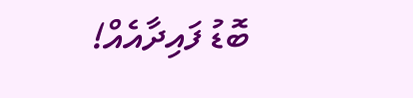ބޮޑު ފައިދާއެއް!